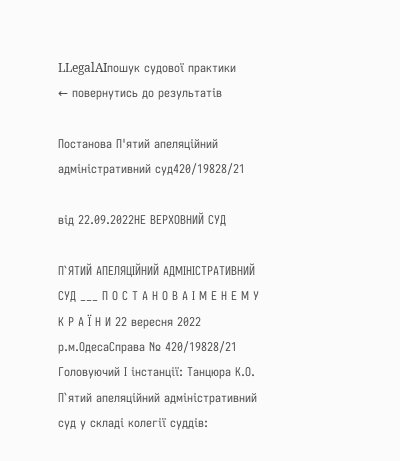LLegalAIпошук судової практики
← повернутись до результатів

Постанова П'ятий апеляційний адміністративний суд420/19828/21

від 22.09.2022НЕ ВЕРХОВНИЙ СУД

П`ЯТИЙ АПЕЛЯЦІЙНИЙ АДМІНІСТРАТИВНИЙ СУД ___ П О С Т А Н О В А І М Е Н Е М У К Р А Ї Н И 22 вересня 2022 р.м.ОдесаСправа № 420/19828/21 Головуючий І інстанції: Танцюра К.О. П`ятий апеляційний адміністративний суд у складі колегії суддів: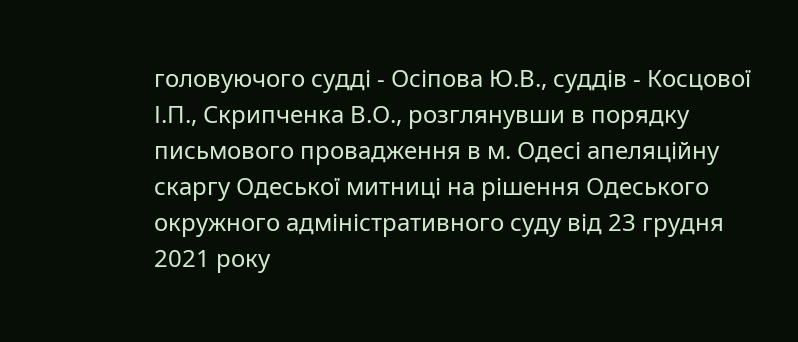головуючого судді - Осіпова Ю.В., суддів - Косцової І.П., Скрипченка В.О., розглянувши в порядку письмового провадження в м. Одесі апеляційну скаргу Одеської митниці на рішення Одеського окружного адміністративного суду від 23 грудня 2021 року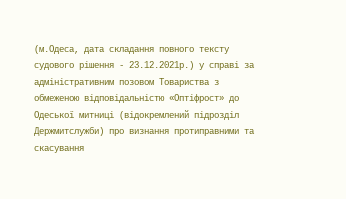(м.Одеса, дата складання повного тексту судового рішення - 23.12.2021р.) у справі за адміністративним позовом Товариства з обмеженою відповідальністю «Оптіфрост» до Одеської митниці (відокремлений підрозділ Держмитслужби) про визнання протиправними та скасування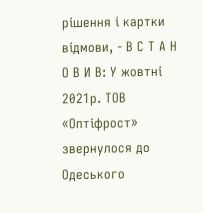рішення і картки відмови, - В С Т А Н О В И В: У жовтні 2021р. ТОВ «Оптіфрост» звернулося до Одеського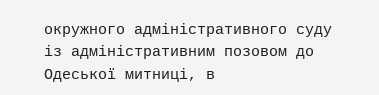окружного адміністративного суду із адміністративним позовом до Одеської митниці, в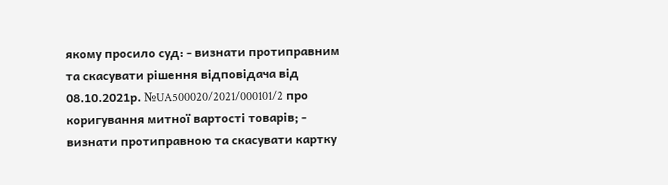якому просило суд: - визнати протиправним та скасувати рішення відповідача від 08.10.2021р. №UA500020/2021/000101/2 про коригування митної вартості товарів; - визнати протиправною та скасувати картку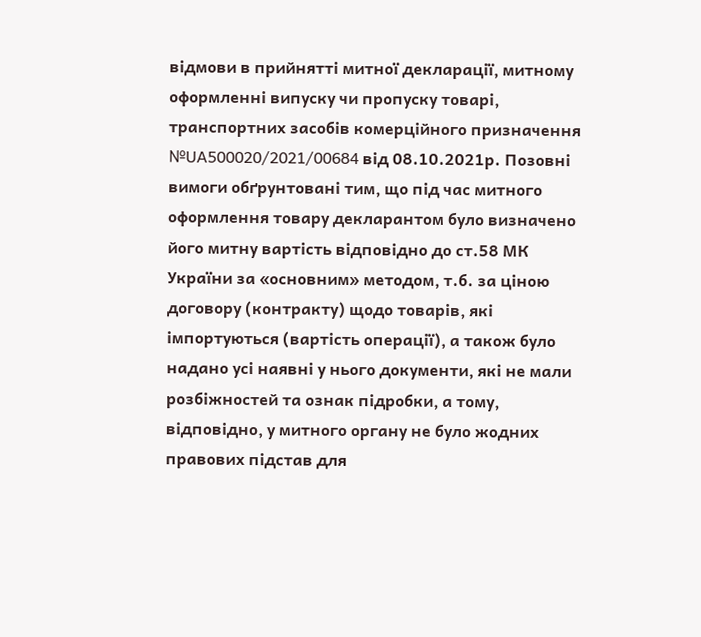відмови в прийнятті митної декларації, митному оформленні випуску чи пропуску товарі, транспортних засобів комерційного призначення №UA500020/2021/00684 від 08.10.2021р. Позовні вимоги обґрунтовані тим, що під час митного оформлення товару декларантом було визначено його митну вартість відповідно до ст.58 МК України за «основним» методом, т.б. за ціною договору (контракту) щодо товарів, які імпортуються (вартість операції), а також було надано усі наявні у нього документи, які не мали розбіжностей та ознак підробки, а тому, відповідно, у митного органу не було жодних правових підстав для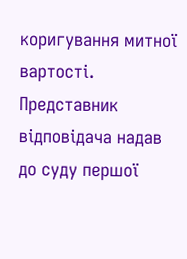коригування митної вартості. Представник відповідача надав до суду першої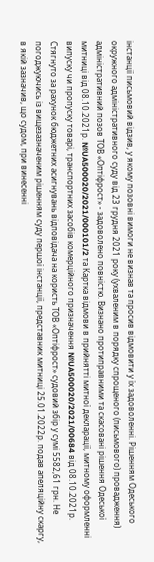інстанції письмовий відзив, у якому позовні вимоги не визнав та просив відмовити у їх задоволенні. Рішенням Одеського окружного адміністративного суду від 23 грудня 2021 року (ухваленим в порядку спрощеного (письмового) провадження) адміністративний позов ТОВ «Оптіфрост» - задоволено повністю. Визнано протиправними та скасовані рішення Одеської митниці від 08.10.2021р. №UA500020/2021/000101/2 та Картка відмови в прийнятті митної декларації, митному оформленні випуску чи пропуску товарі, транспортних засобів комерційного призначення №UA500020/2021/00684 від 08.10.2021р. Стягнуто за рахунок бюджетних асигнувань відповідача на користь ТОВ «Оптіфрост» судовий збір у сумі 5582,61 грн. Не погоджуючись із вищезазначеним рішенням суду першої інстанції, представник митниці 25.01.2022р. подав апеляційну скаргу, в якій зазначив, що судом, при винесенні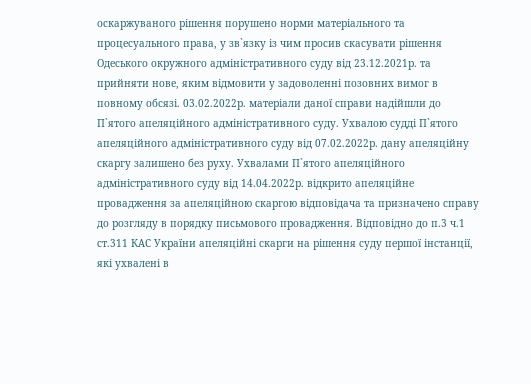оскаржуваного рішення порушено норми матеріального та процесуального права, у зв`язку із чим просив скасувати рішення Одеського окружного адміністративного суду від 23.12.2021р. та прийняти нове, яким відмовити у задоволенні позовних вимог в повному обсязі. 03.02.2022р. матеріали даної справи надійшли до П`ятого апеляційного адміністративного суду. Ухвалою судді П`ятого апеляційного адміністративного суду від 07.02.2022р. дану апеляційну скаргу залишено без руху. Ухвалами П`ятого апеляційного адміністративного суду від 14.04.2022р. відкрито апеляційне провадження за апеляційною скаргою відповідача та призначено справу до розгляду в порядку письмового провадження. Відповідно до п.3 ч.1 ст.311 КАС України апеляційні скарги на рішення суду першої інстанції, які ухвалені в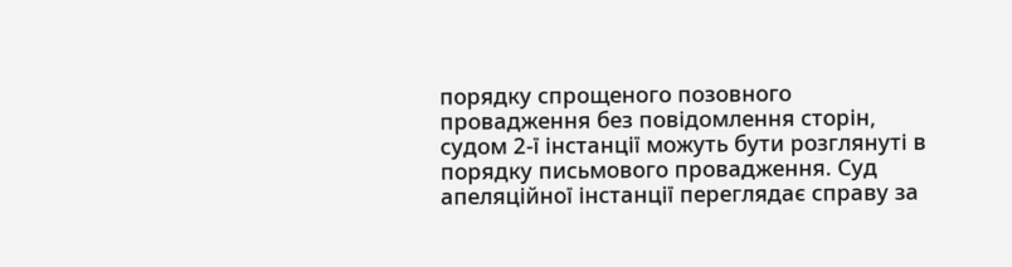порядку спрощеного позовного провадження без повідомлення сторін, судом 2-ї інстанції можуть бути розглянуті в порядку письмового провадження. Суд апеляційної інстанції переглядає справу за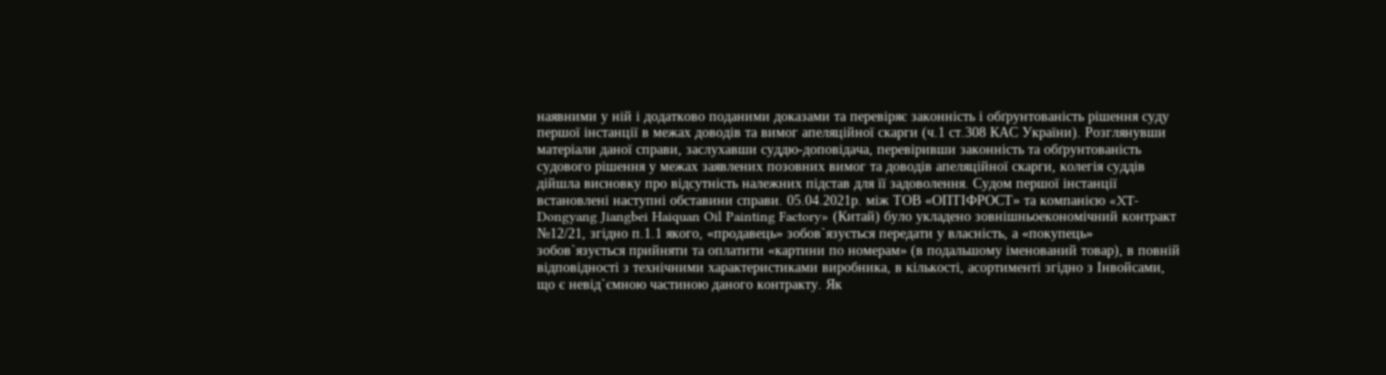наявними у ній і додатково поданими доказами та перевіряє законність і обґрунтованість рішення суду першої інстанції в межах доводів та вимог апеляційної скарги (ч.1 ст.308 КАС України). Розглянувши матеріали даної справи, заслухавши суддю-доповідача, перевіривши законність та обґрунтованість судового рішення у межах заявлених позовних вимог та доводів апеляційної скарги, колегія суддів дійшла висновку про відсутність належних підстав для її задоволення. Судом першої інстанції встановлені наступні обставини справи. 05.04.2021р. між ТОВ «ОПТІФРОСТ» та компанією «XT-Dongyang Jiangbei Haiquan Oil Painting Factory» (Китай) було укладено зовнішньоекономічний контракт №12/21, згідно п.1.1 якого, «продавець» зобов`язується передати у власність, а «покупець» зобов`язується прийняти та оплатити «картини по номерам» (в подальшому іменований товар), в повній відповідності з технічними характеристиками виробника, в кількості, асортименті згідно з Інвойсами, що є невід`ємною частиною даного контракту. Як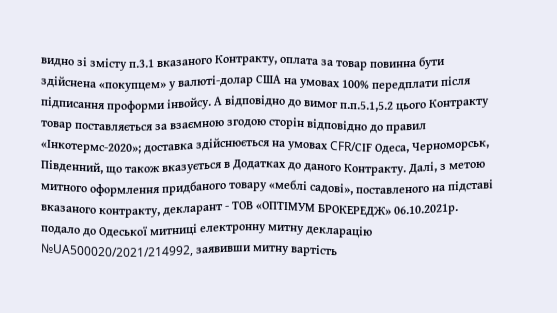видно зі змісту п.3.1 вказаного Контракту, оплата за товар повинна бути здійснена «покупцем» у валюті-долар США на умовах 100% передплати після підписання проформи інвойсу. А відповідно до вимог п.п.5.1,5.2 цього Контракту товар поставляється за взаємною згодою сторін відповідно до правил «Інкотермс-2020»; доставка здійснюється на умовах CFR/СIF Одеса, Черноморськ, Південний, що також вказується в Додатках до даного Контракту. Далі, з метою митного оформлення придбаного товару «меблі садові», поставленого на підставі вказаного контракту, декларант - ТОВ «ОПТІМУМ БРОКЕРЕДЖ» 06.10.2021р. подало до Одеської митниці електронну митну декларацію №UA500020/2021/214992, заявивши митну вартість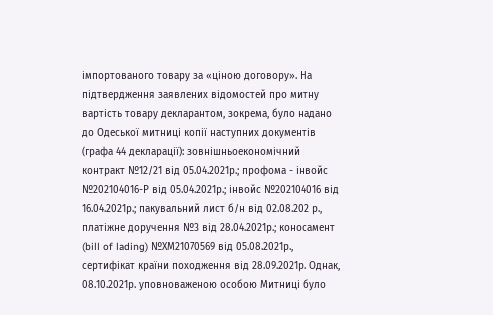імпортованого товару за «ціною договору». На підтвердження заявлених відомостей про митну вартість товару декларантом, зокрема, було надано до Одеської митниці копії наступних документів (графа 44 декларації): зовнішньоекономічний контракт №12/21 від 05.04.2021р.; профома - інвойс №202104016-Р від 05.04.2021р.; інвойс №202104016 від 16.04.2021р.; пакувальний лист б/н від 02.08.202 р., платіжне доручення №3 від 28.04.2021р.; коносамент (bill of lading) №ХМ21070569 від 05.08.2021р., сертифікат країни походження від 28.09.2021р. Однак, 08.10.2021р. уповноваженою особою Митниці було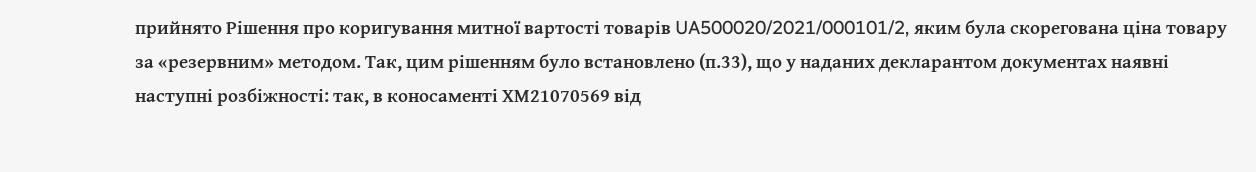прийнято Рішення про коригування митної вартості товарів UA500020/2021/000101/2, яким була скорегована ціна товару за «резервним» методом. Так, цим рішенням було встановлено (п.33), що у наданих декларантом документах наявні наступні розбіжності: так, в коносаменті ХМ21070569 від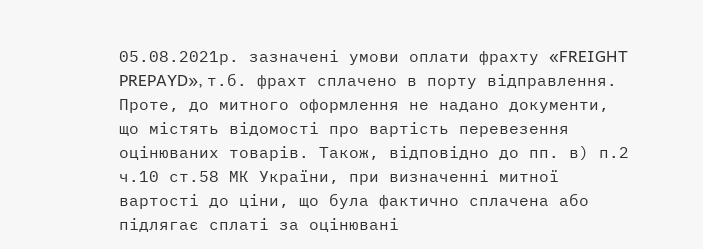05.08.2021р. зазначені умови оплати фрахту «FREIGHT PREPAYD», т.б. фрахт сплачено в порту відправлення. Проте, до митного оформлення не надано документи, що містять відомості про вартість перевезення оцінюваних товарів. Також, відповідно до пп. в) п.2 ч.10 ст.58 МК України, при визначенні митної вартості до ціни, що була фактично сплачена або підлягає сплаті за оцінювані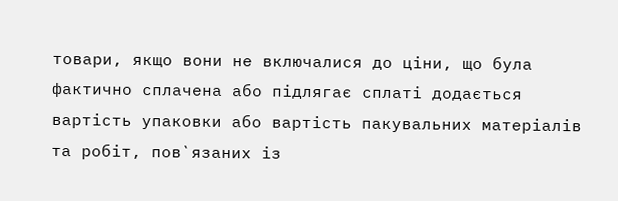товари, якщо вони не включалися до ціни, що була фактично сплачена або підлягає сплаті додається вартість упаковки або вартість пакувальних матеріалів та робіт, пов`язаних із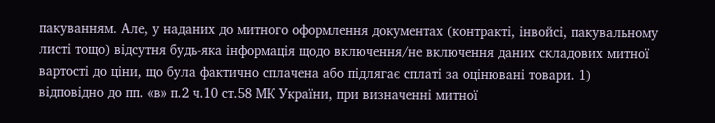пакуванням. Але, у наданих до митного оформлення документах (контракті, інвойсі, пакувальному листі тощо) відсутня будь-яка інформація щодо включення/не включення даних складових митної вартості до ціни, що була фактично сплачена або підлягає сплаті за оцінювані товари. 1) відповідно до пп. «в» п.2 ч.10 ст.58 МК України, при визначенні митної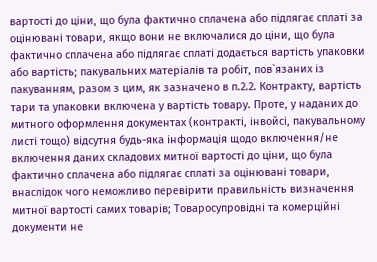вартості до ціни, що була фактично сплачена або підлягає сплаті за оцінювані товари, якщо вони не включалися до ціни, що була фактично сплачена або підлягає сплаті додається вартість упаковки або вартість; пакувальних матеріалів та робіт, пов`язаних із пакуванням, разом з цим, як зазначено в п.2.2. Контракту, вартість тари та упаковки включена у вартість товару. Проте, у наданих до митного оформлення документах (контракті, інвойсі, пакувальному листі тощо) відсутня будь-яка інформація щодо включення/не включення даних складових митної вартості до ціни, що була фактично сплачена або підлягає сплаті за оцінювані товари, внаслідок чого неможливо перевірити правильність визначення митної вартості самих товарів; Товаросупровідні та комерційні документи не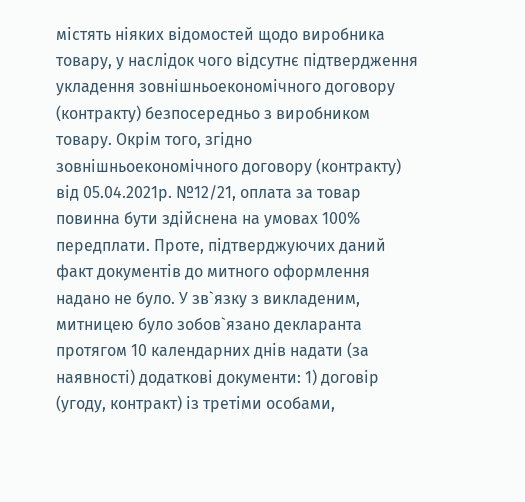містять ніяких відомостей щодо виробника товару, у наслідок чого відсутнє підтвердження укладення зовнішньоекономічного договору (контракту) безпосередньо з виробником товару. Окрім того, згідно зовнішньоекономічного договору (контракту) від 05.04.2021р. №12/21, оплата за товар повинна бути здійснена на умовах 100% передплати. Проте, підтверджуючих даний факт документів до митного оформлення надано не було. У зв`язку з викладеним, митницею було зобов`язано декларанта протягом 10 календарних днів надати (за наявності) додаткові документи: 1) договір (угоду, контракт) із третіми особами,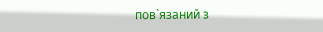пов`язаний з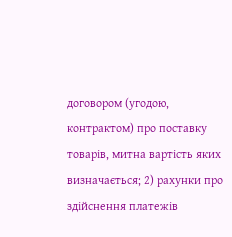договором (угодою, контрактом) про поставку товарів, митна вартість яких визначається; 2) рахунки про здійснення платежів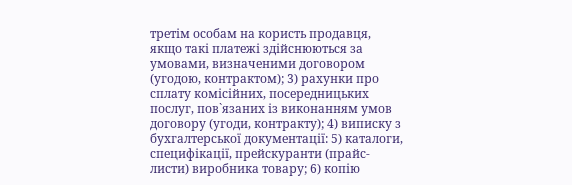третім особам на користь продавця, якщо такі платежі здійснюються за умовами, визначеними договором (угодою, контрактом); 3) рахунки про сплату комісійних, посередницьких послуг, пов`язаних із виконанням умов договору (угоди, контракту); 4) виписку з бухгалтерської документації: 5) каталоги, специфікації, прейскуранти (прайс-листи) виробника товару; 6) копію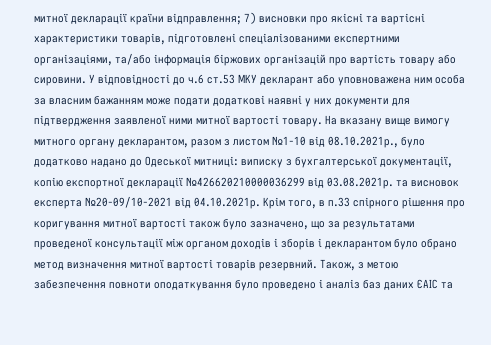митної декларації країни відправлення; 7) висновки про якісні та вартісні характеристики товарів, підготовлені спеціалізованими експертними організаціями, та/або інформація біржових організацій про вартість товару або сировини. У відповідності до ч.6 ст.53 МКУ декларант або уповноважена ним особа за власним бажанням може подати додаткові наявні у них документи для підтвердження заявленої ними митної вартості товару. На вказану вище вимогу митного органу декларантом, разом з листом №1-10 від 08.10.2021р., було додатково надано до Одеської митниці: виписку з бухгалтерської документації, копію експортної декларації №426620210000036299 від 03.08.2021р. та висновок експерта №20-09/10-2021 від 04.10.2021р. Крім того, в п.33 спірного рішення про коригування митної вартості також було зазначено, що за результатами проведеної консультації між органом доходів і зборів і декларантом було обрано метод визначення митної вартості товарів резервний. Також, з метою забезпечення повноти оподаткування було проведено і аналіз баз даних ЄАІС та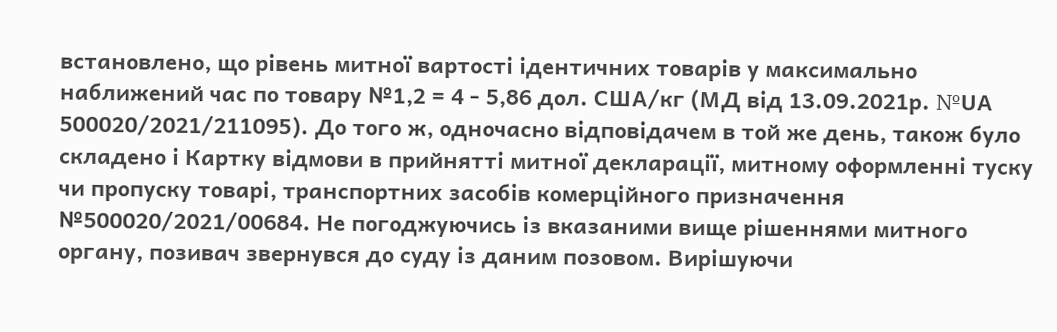встановлено, що рівень митної вартості ідентичних товарів у максимально наближений час по товару №1,2 = 4 - 5,86 дол. США/кг (МД від 13.09.2021р. №UА 500020/2021/211095). До того ж, одночасно відповідачем в той же день, також було складено і Картку відмови в прийнятті митної декларації, митному оформленні туску чи пропуску товарі, транспортних засобів комерційного призначення №500020/2021/00684. Не погоджуючись із вказаними вище рішеннями митного органу, позивач звернувся до суду із даним позовом. Вирішуючи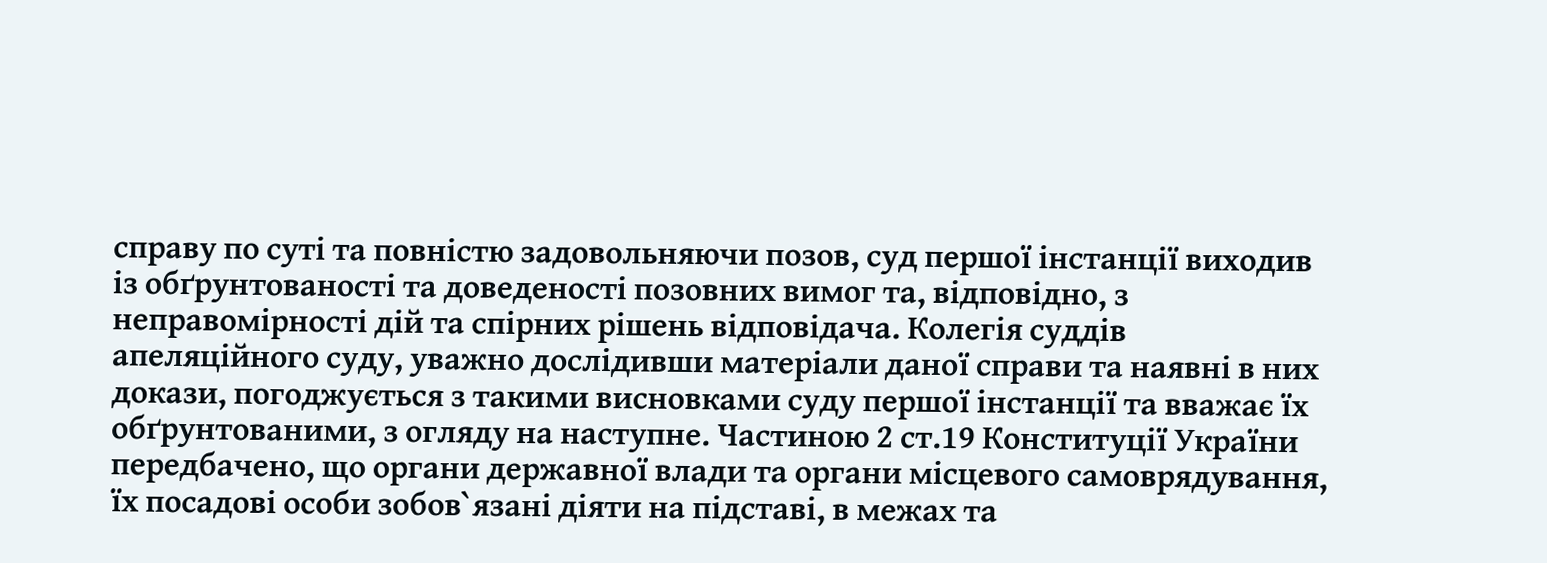справу по суті та повністю задовольняючи позов, суд першої інстанції виходив із обґрунтованості та доведеності позовних вимог та, відповідно, з неправомірності дій та спірних рішень відповідача. Колегія суддів апеляційного суду, уважно дослідивши матеріали даної справи та наявні в них докази, погоджується з такими висновками суду першої інстанції та вважає їх обґрунтованими, з огляду на наступне. Частиною 2 ст.19 Конституції України передбачено, що органи державної влади та органи місцевого самоврядування, їх посадові особи зобов`язані діяти на підставі, в межах та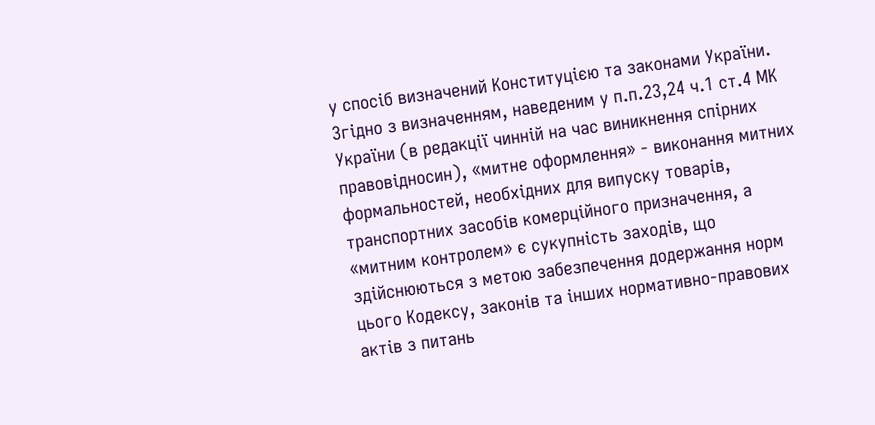у спосіб визначений Конституцією та законами України. Згідно з визначенням, наведеним у п.п.23,24 ч.1 ст.4 МК України (в редакції чинній на час виникнення спірних правовідносин), «митне оформлення» - виконання митних формальностей, необхідних для випуску товарів, транспортних засобів комерційного призначення, а «митним контролем» є сукупність заходів, що здійснюються з метою забезпечення додержання норм цього Кодексу, законів та інших нормативно-правових актів з питань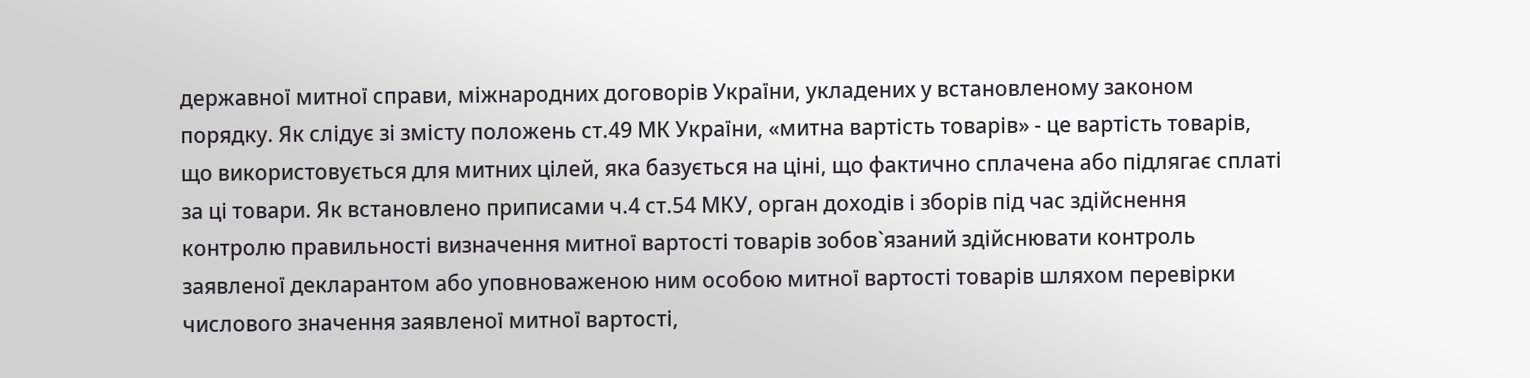державної митної справи, міжнародних договорів України, укладених у встановленому законом порядку. Як слідує зі змісту положень ст.49 МК України, «митна вартість товарів» - це вартість товарів, що використовується для митних цілей, яка базується на ціні, що фактично сплачена або підлягає сплаті за ці товари. Як встановлено приписами ч.4 ст.54 МКУ, орган доходів і зборів під час здійснення контролю правильності визначення митної вартості товарів зобов`язаний здійснювати контроль заявленої декларантом або уповноваженою ним особою митної вартості товарів шляхом перевірки числового значення заявленої митної вартості,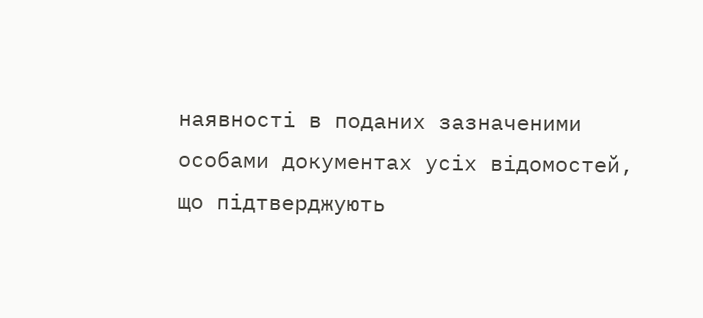наявності в поданих зазначеними особами документах усіх відомостей, що підтверджують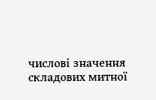числові значення складових митної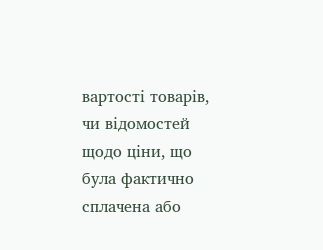вартості товарів, чи відомостей щодо ціни, що була фактично сплачена або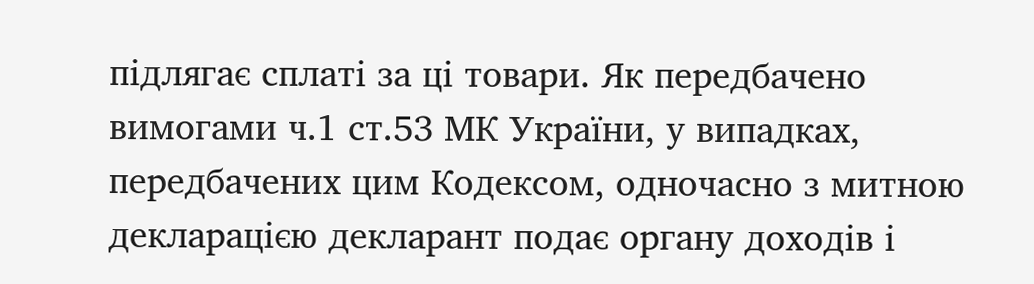підлягає сплаті за ці товари. Як передбачено вимогами ч.1 ст.53 МК України, у випадках, передбачених цим Кодексом, одночасно з митною декларацією декларант подає органу доходів і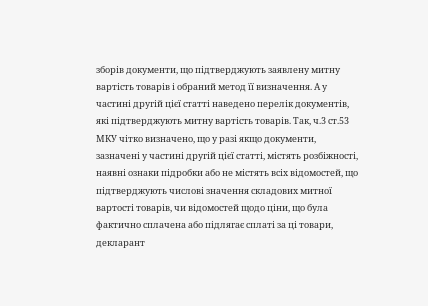зборів документи, що підтверджують заявлену митну вартість товарів і обраний метод її визначення. А у частині другій цієї статті наведено перелік документів, які підтверджують митну вартість товарів. Так, ч.3 ст.53 МКУ чітко визначено, що у разі якщо документи, зазначені у частині другій цієї статті, містять розбіжності, наявні ознаки підробки або не містять всіх відомостей, що підтверджують числові значення складових митної вартості товарів, чи відомостей щодо ціни, що була фактично сплачена або підлягає сплаті за ці товари, декларант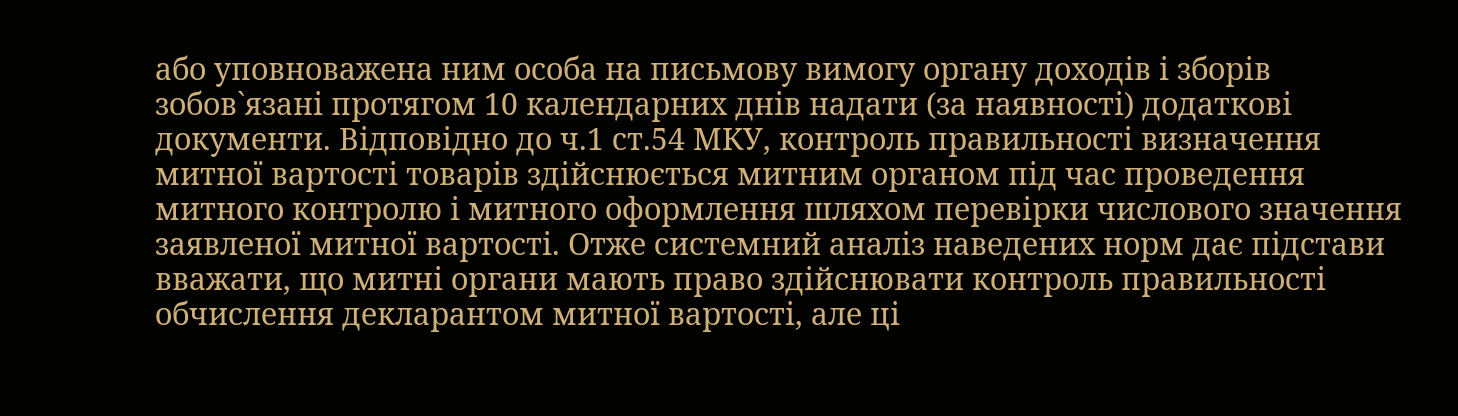або уповноважена ним особа на письмову вимогу органу доходів і зборів зобов`язані протягом 10 календарних днів надати (за наявності) додаткові документи. Відповідно до ч.1 ст.54 МКУ, контроль правильності визначення митної вартості товарів здійснюється митним органом під час проведення митного контролю і митного оформлення шляхом перевірки числового значення заявленої митної вартості. Отже системний аналіз наведених норм дає підстави вважати, що митні органи мають право здійснювати контроль правильності обчислення декларантом митної вартості, але ці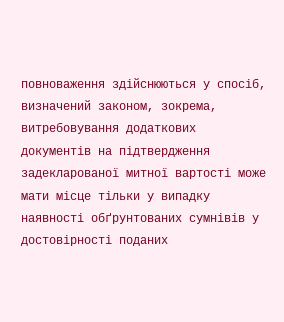повноваження здійснюються у спосіб, визначений законом, зокрема, витребовування додаткових документів на підтвердження задекларованої митної вартості може мати місце тільки у випадку наявності обґрунтованих сумнівів у достовірності поданих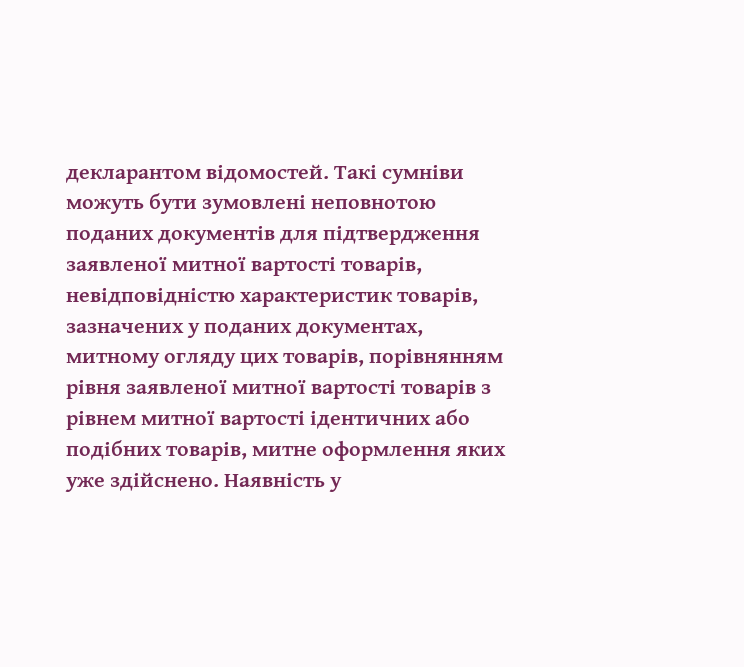декларантом відомостей. Такі сумніви можуть бути зумовлені неповнотою поданих документів для підтвердження заявленої митної вартості товарів, невідповідністю характеристик товарів, зазначених у поданих документах, митному огляду цих товарів, порівнянням рівня заявленої митної вартості товарів з рівнем митної вартості ідентичних або подібних товарів, митне оформлення яких уже здійснено. Наявність у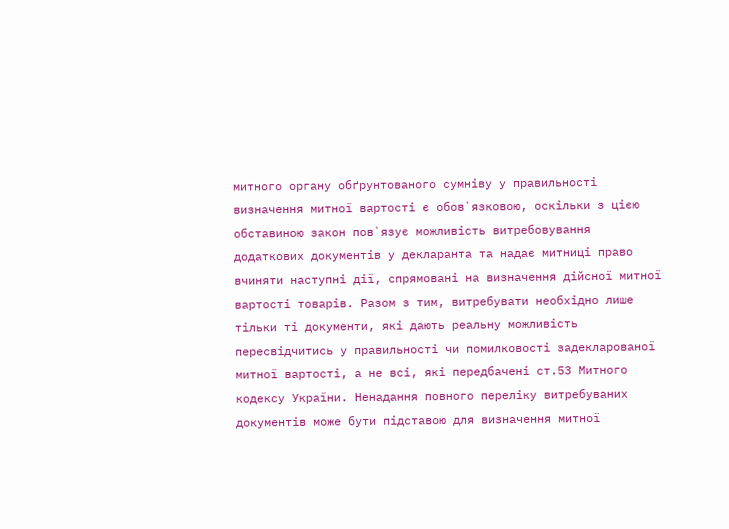митного органу обґрунтованого сумніву у правильності визначення митної вартості є обов`язковою, оскільки з цією обставиною закон пов`язує можливість витребовування додаткових документів у декларанта та надає митниці право вчиняти наступні дії, спрямовані на визначення дійсної митної вартості товарів. Разом з тим, витребувати необхідно лише тільки ті документи, які дають реальну можливість пересвідчитись у правильності чи помилковості задекларованої митної вартості, а не всі, які передбачені ст.53 Митного кодексу України. Ненадання повного переліку витребуваних документів може бути підставою для визначення митної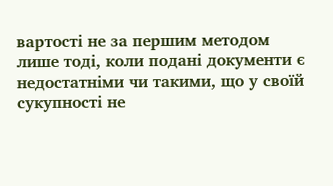вартості не за першим методом лише тоді, коли подані документи є недостатніми чи такими, що у своїй сукупності не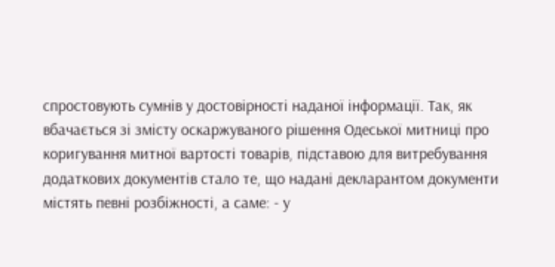спростовують сумнів у достовірності наданої інформації. Так, як вбачається зі змісту оскаржуваного рішення Одеської митниці про коригування митної вартості товарів, підставою для витребування додаткових документів стало те, що надані декларантом документи містять певні розбіжності, а саме: - у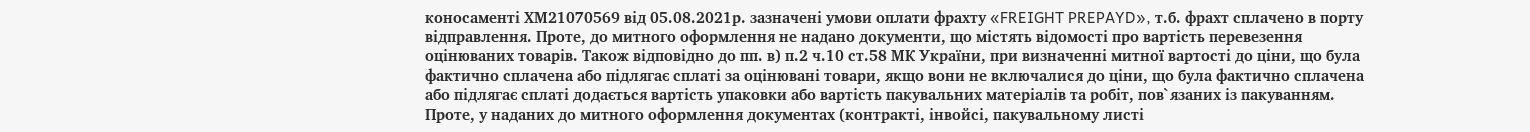коносаменті ХМ21070569 від 05.08.2021р. зазначені умови оплати фрахту «FREIGHT PREPAYD», т.б. фрахт сплачено в порту відправлення. Проте, до митного оформлення не надано документи, що містять відомості про вартість перевезення оцінюваних товарів. Також відповідно до пп. в) п.2 ч.10 ст.58 МК України, при визначенні митної вартості до ціни, що була фактично сплачена або підлягає сплаті за оцінювані товари, якщо вони не включалися до ціни, що була фактично сплачена або підлягає сплаті додається вартість упаковки або вартість пакувальних матеріалів та робіт, пов`язаних із пакуванням. Проте, у наданих до митного оформлення документах (контракті, інвойсі, пакувальному листі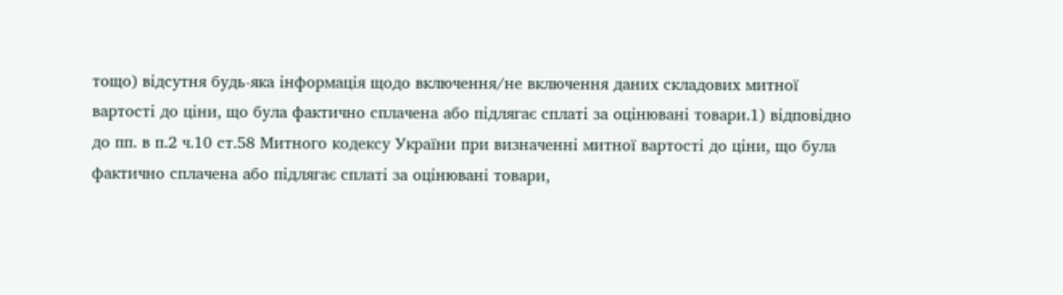тощо) відсутня будь-яка інформація щодо включення/не включення даних складових митної вартості до ціни, що була фактично сплачена або підлягає сплаті за оцінювані товари.1) відповідно до пп. в п.2 ч.10 ст.58 Митного кодексу України при визначенні митної вартості до ціни, що була фактично сплачена або підлягає сплаті за оцінювані товари,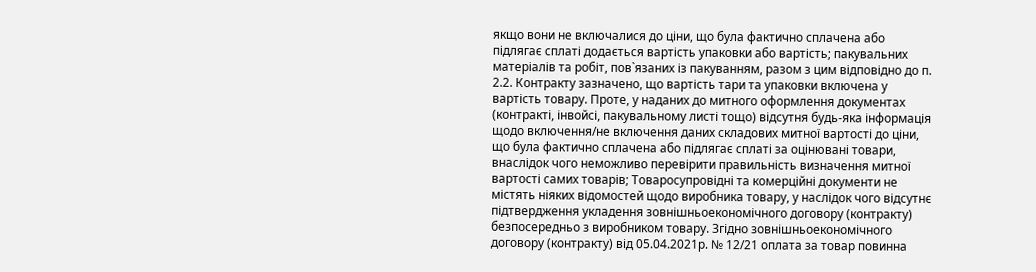якщо вони не включалися до ціни, що була фактично сплачена або підлягає сплаті додається вартість упаковки або вартість; пакувальних матеріалів та робіт, пов`язаних із пакуванням, разом з цим відповідно до п. 2.2. Контракту зазначено, що вартість тари та упаковки включена у вартість товару. Проте, у наданих до митного оформлення документах (контракті, інвойсі, пакувальному листі тощо) відсутня будь-яка інформація щодо включення/не включення даних складових митної вартості до ціни, що була фактично сплачена або підлягає сплаті за оцінювані товари, внаслідок чого неможливо перевірити правильність визначення митної вартості самих товарів; Товаросупровідні та комерційні документи не містять ніяких відомостей щодо виробника товару, у наслідок чого відсутнє підтвердження укладення зовнішньоекономічного договору (контракту) безпосередньо з виробником товару. Згідно зовнішньоекономічного договору (контракту) від 05.04.2021р. № 12/21 оплата за товар повинна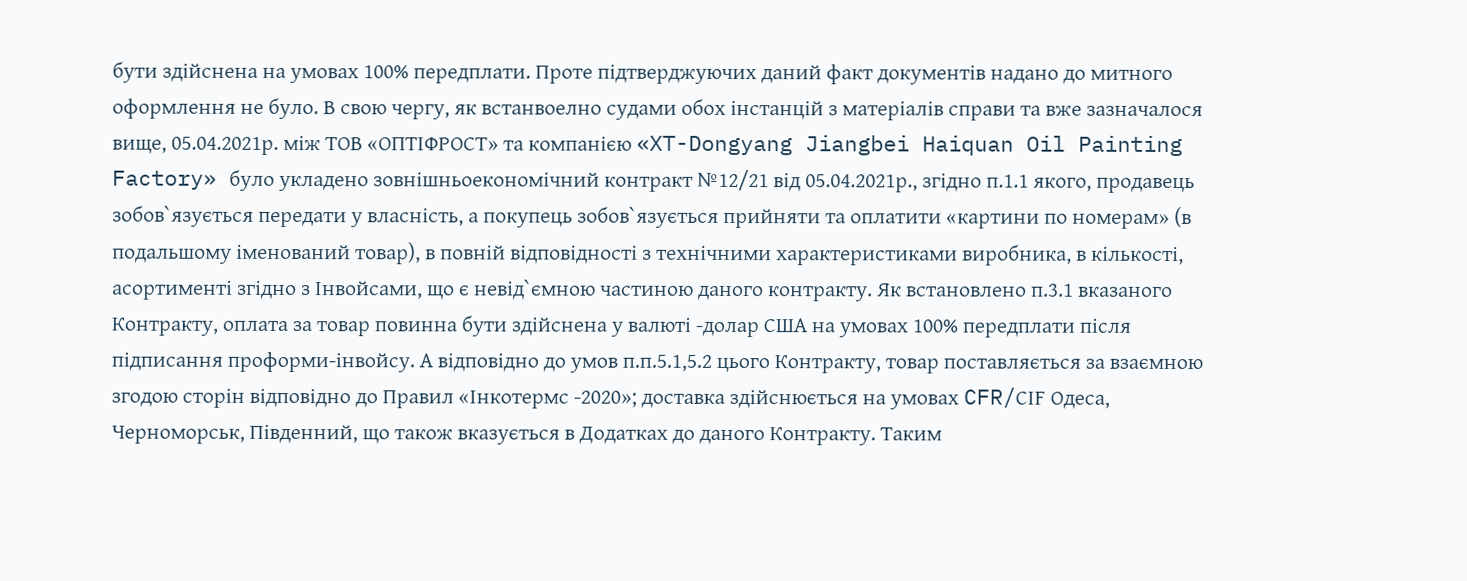бути здійснена на умовах 100% передплати. Проте підтверджуючих даний факт документів надано до митного оформлення не було. В свою чергу, як встанвоелно судами обох інстанцій з матеріалів справи та вже зазначалося вище, 05.04.2021р. між ТОВ «ОПТІФРОСТ» та компанією «XT-Dongyang Jiangbei Haiquan Oil Painting Factory» було укладено зовнішньоекономічний контракт №12/21 від 05.04.2021р., згідно п.1.1 якого, продавець зобов`язується передати у власність, а покупець зобов`язується прийняти та оплатити «картини по номерам» (в подальшому іменований товар), в повній відповідності з технічними характеристиками виробника, в кількості, асортименті згідно з Інвойсами, що є невід`ємною частиною даного контракту. Як встановлено п.3.1 вказаного Контракту, оплата за товар повинна бути здійснена у валюті -долар США на умовах 100% передплати після підписання проформи-інвойсу. А відповідно до умов п.п.5.1,5.2 цього Контракту, товар поставляється за взаємною згодою сторін відповідно до Правил «Інкотермс -2020»; доставка здійснюється на умовах CFR/СIF Одеса, Черноморськ, Південний, що також вказується в Додатках до даного Контракту. Таким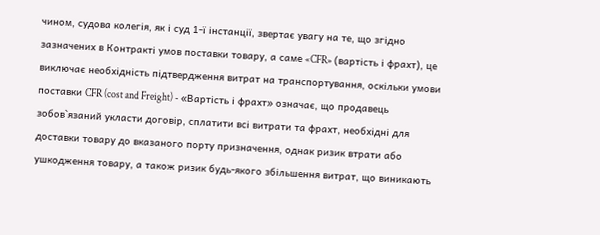чином, судова колегія, як і суд 1-ї інстанції, звертає увагу на те, що згідно зазначених в Контракті умов поставки товару, а саме «CFR» (вартість і фрахт), це виключає необхідність підтвердження витрат на транспортування, оскільки умови поставки CFR (cost and Freight) - «Вартість і фрахт» означає, що продавець зобов`язаний укласти договір, сплатити всі витрати та фрахт, необхідні для доставки товару до вказаного порту призначення, однак ризик втрати або ушкодження товару, а також ризик будь-якого збільшення витрат, що виникають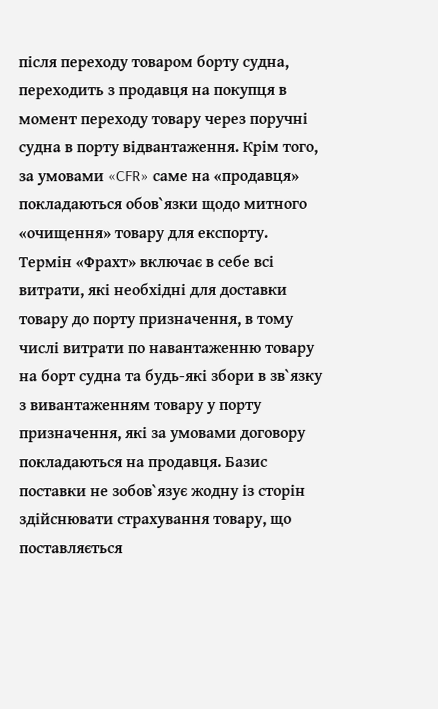після переходу товаром борту судна, переходить з продавця на покупця в момент переходу товару через поручні судна в порту відвантаження. Крім того, за умовами «CFR» саме на «продавця» покладаються обов`язки щодо митного «очищення» товару для експорту. Термін «Фрахт» включає в себе всі витрати, які необхідні для доставки товару до порту призначення, в тому числі витрати по навантаженню товару на борт судна та будь-які збори в зв`язку з вивантаженням товару у порту призначення, які за умовами договору покладаються на продавця. Базис поставки не зобов`язує жодну із сторін здійснювати страхування товару, що поставляється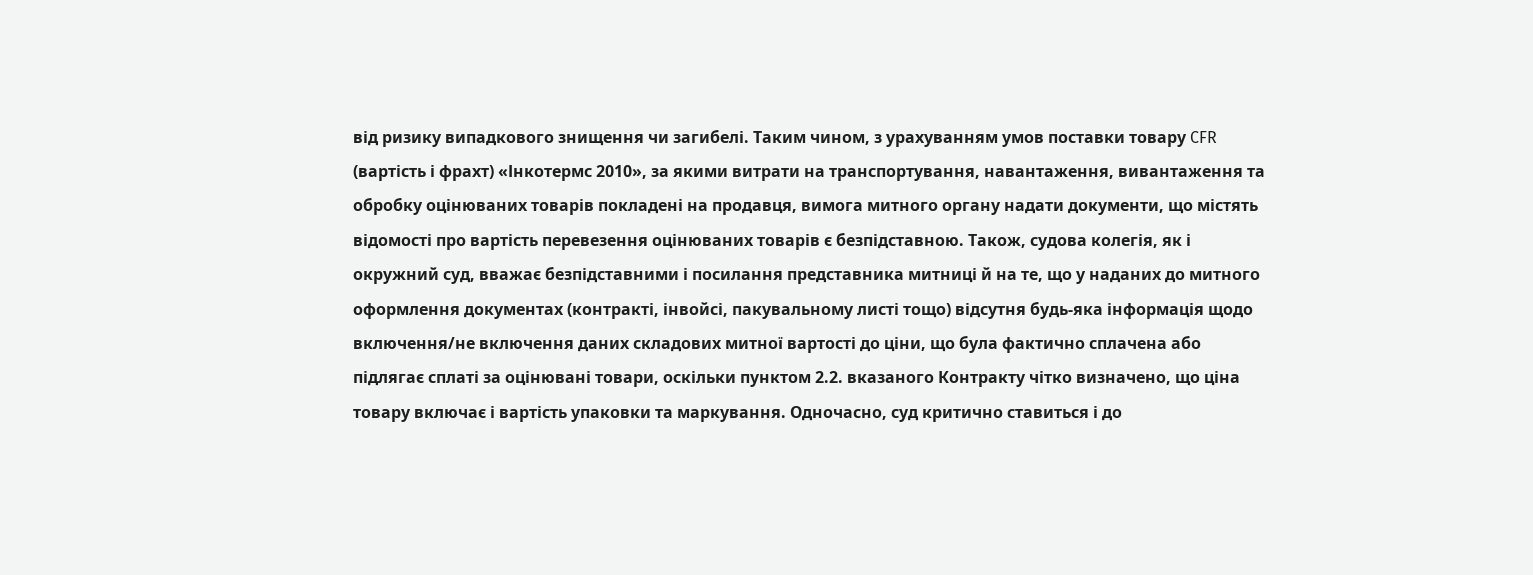від ризику випадкового знищення чи загибелі. Таким чином, з урахуванням умов поставки товару CFR (вартість і фрахт) «Інкотермс 2010», за якими витрати на транспортування, навантаження, вивантаження та обробку оцінюваних товарів покладені на продавця, вимога митного органу надати документи, що містять відомості про вартість перевезення оцінюваних товарів є безпідставною. Також, судова колегія, як і окружний суд, вважає безпідставними і посилання представника митниці й на те, що у наданих до митного оформлення документах (контракті, інвойсі, пакувальному листі тощо) відсутня будь-яка інформація щодо включення/не включення даних складових митної вартості до ціни, що була фактично сплачена або підлягає сплаті за оцінювані товари, оскільки пунктом 2.2. вказаного Контракту чітко визначено, що ціна товару включає і вартість упаковки та маркування. Одночасно, суд критично ставиться і до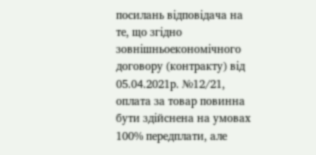посилань відповідача на те, що згідно зовнішньоекономічного договору (контракту) від 05.04.2021р. №12/21, оплата за товар повинна бути здійснена на умовах 100% передплати, але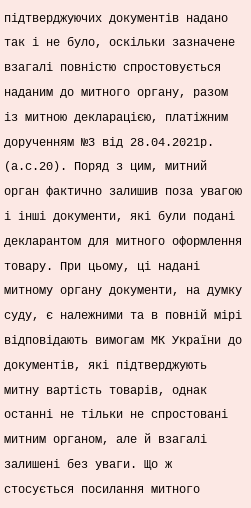підтверджуючих документів надано так і не було, оскільки зазначене взагалі повністю спростовується наданим до митного органу, разом із митною декларацією, платіжним дорученням №3 від 28.04.2021р. (а.с.20). Поряд з цим, митний орган фактично залишив поза увагою і інші документи, які були подані декларантом для митного оформлення товару. При цьому, ці надані митному органу документи, на думку суду, є належними та в повній мірі відповідають вимогам МК України до документів, які підтверджують митну вартість товарів, однак останні не тільки не спростовані митним органом, але й взагалі залишені без уваги. Що ж стосується посилання митного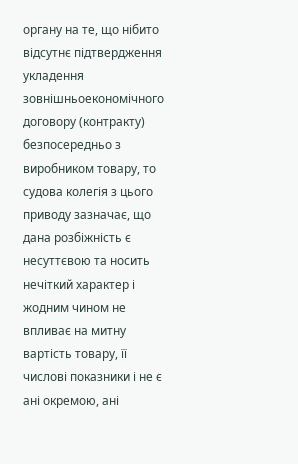органу на те, що нібито відсутнє підтвердження укладення зовнішньоекономічного договору (контракту) безпосередньо з виробником товару, то судова колегія з цього приводу зазначає, що дана розбіжність є несуттєвою та носить нечіткий характер і жодним чином не впливає на митну вартість товару, її числові показники і не є ані окремою, ані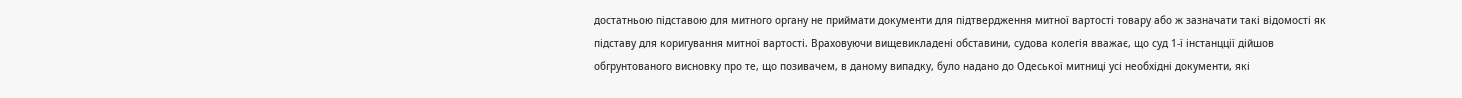достатньою підставою для митного органу не приймати документи для підтвердження митної вартості товару або ж зазначати такі відомості як підставу для коригування митної вартості. Враховуючи вищевикладені обставини, судова колегія вважає, що суд 1-ї інстанцції дійшов обгрунтованого висновку про те, що позивачем, в даному випадку, було надано до Одеської митниці усі необхідні документи, які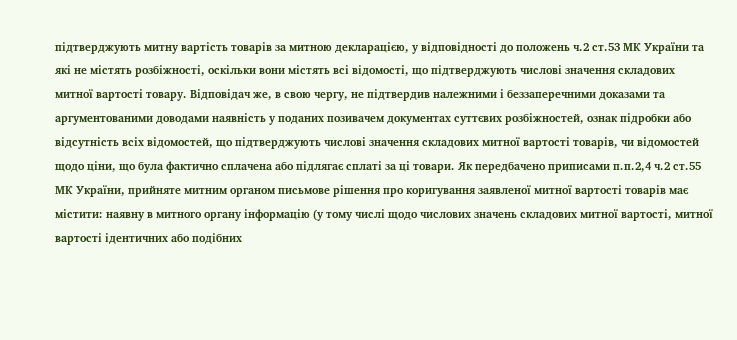підтверджують митну вартість товарів за митною декларацією, у відповідності до положень ч.2 ст.53 МК України та які не містять розбіжності, оскільки вони містять всі відомості, що підтверджують числові значення складових митної вартості товару. Відповідач же, в свою чергу, не підтвердив належними і беззаперечними доказами та аргументованими доводами наявність у поданих позивачем документах суттєвих розбіжностей, ознак підробки або відсутність всіх відомостей, що підтверджують числові значення складових митної вартості товарів, чи відомостей щодо ціни, що була фактично сплачена або підлягає сплаті за ці товари. Як передбачено приписами п.п.2,4 ч.2 ст.55 МК України, прийняте митним органом письмове рішення про коригування заявленої митної вартості товарів має містити: наявну в митного органу інформацію (у тому числі щодо числових значень складових митної вартості, митної вартості ідентичних або подібних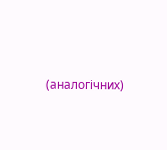(аналогічних)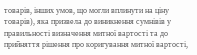товарів, інших умов, що могли вплинути на ціну товарів), яка призвела до виникнення сумнівів у правильності визначення митної вартості та до прийняття рішення про коригування митної вартості,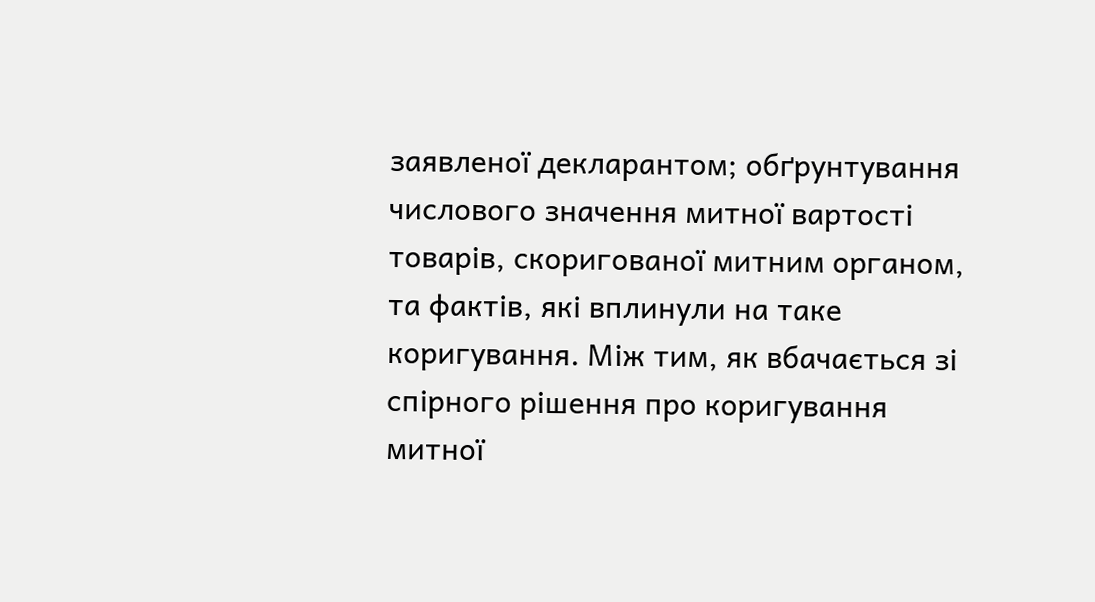заявленої декларантом; обґрунтування числового значення митної вартості товарів, скоригованої митним органом, та фактів, які вплинули на таке коригування. Між тим, як вбачається зі спірного рішення про коригування митної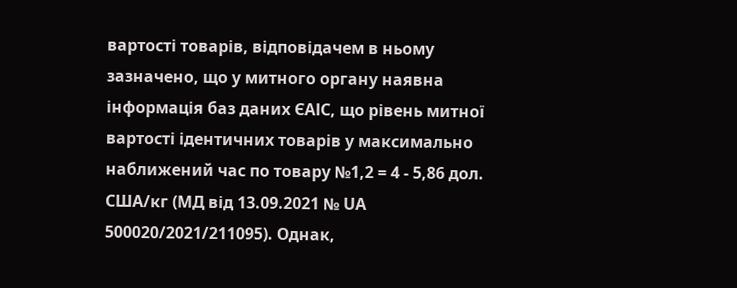вартості товарів, відповідачем в ньому зазначено, що у митного органу наявна інформація баз даних ЄАІС, що рівень митної вартості ідентичних товарів у максимально наближений час по товару №1,2 = 4 - 5,86 дол. США/кг (МД від 13.09.2021 № UА 500020/2021/211095). Однак,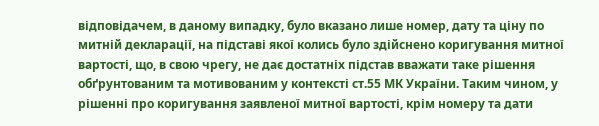відповідачем, в даному випадку, було вказано лише номер, дату та ціну по митній декларації, на підставі якої колись було здійснено коригування митної вартості, що, в свою чрегу, не дає достатніх підстав вважати таке рішення обґрунтованим та мотивованим у контексті ст.55 МК України. Таким чином, у рішенні про коригування заявленої митної вартості, крім номеру та дати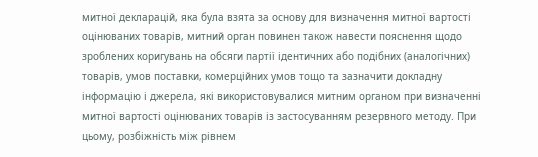митної декларацій, яка була взята за основу для визначення митної вартості оцінюваних товарів, митний орган повинен також навести пояснення щодо зроблених коригувань на обсяги партії ідентичних або подібних (аналогічних) товарів, умов поставки, комерційних умов тощо та зазначити докладну інформацію і джерела, які використовувалися митним органом при визначенні митної вартості оцінюваних товарів із застосуванням резервного методу. При цьому, розбіжність між рівнем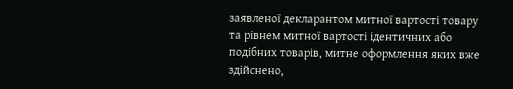заявленої декларантом митної вартості товару та рівнем митної вартості ідентичних або подібних товарів, митне оформлення яких вже здійснено,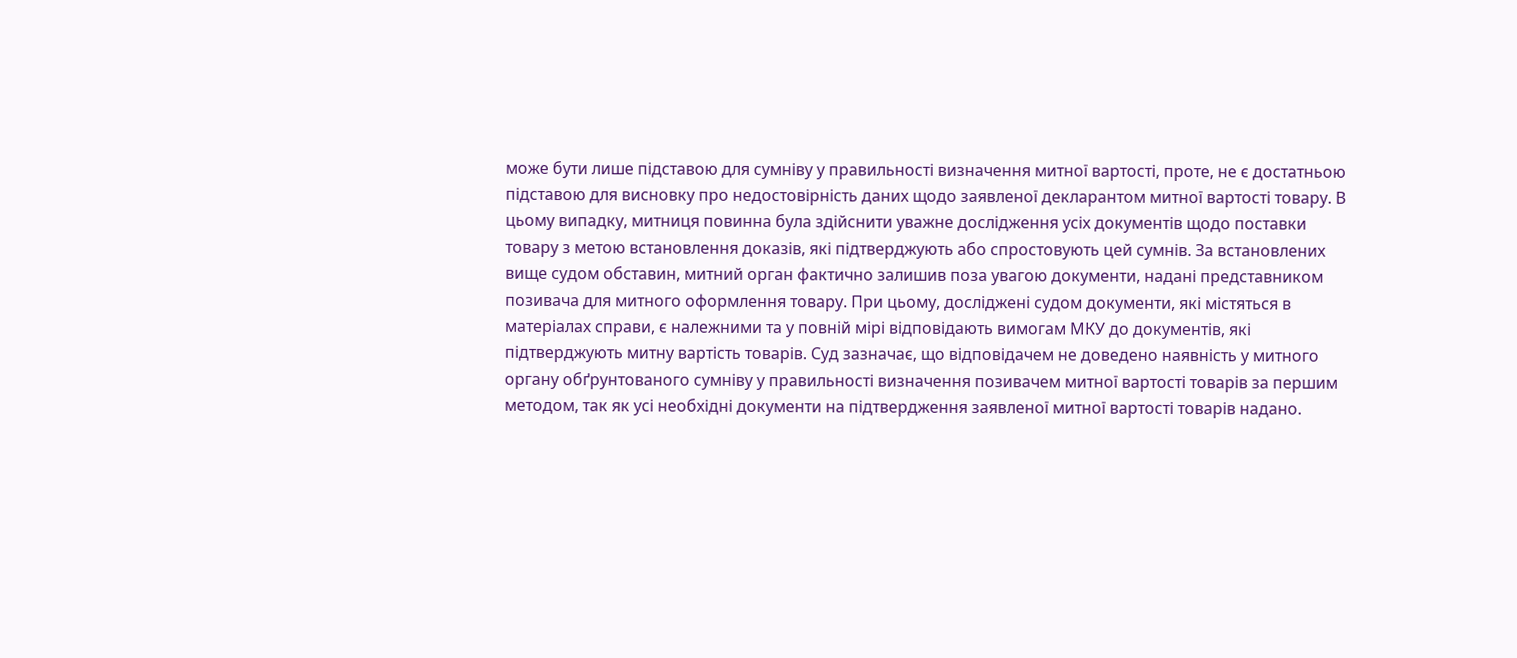може бути лише підставою для сумніву у правильності визначення митної вартості, проте, не є достатньою підставою для висновку про недостовірність даних щодо заявленої декларантом митної вартості товару. В цьому випадку, митниця повинна була здійснити уважне дослідження усіх документів щодо поставки товару з метою встановлення доказів, які підтверджують або спростовують цей сумнів. За встановлених вище судом обставин, митний орган фактично залишив поза увагою документи, надані представником позивача для митного оформлення товару. При цьому, досліджені судом документи, які містяться в матеріалах справи, є належними та у повній мірі відповідають вимогам МКУ до документів, які підтверджують митну вартість товарів. Суд зазначає, що відповідачем не доведено наявність у митного органу обґрунтованого сумніву у правильності визначення позивачем митної вартості товарів за першим методом, так як усі необхідні документи на підтвердження заявленої митної вартості товарів надано.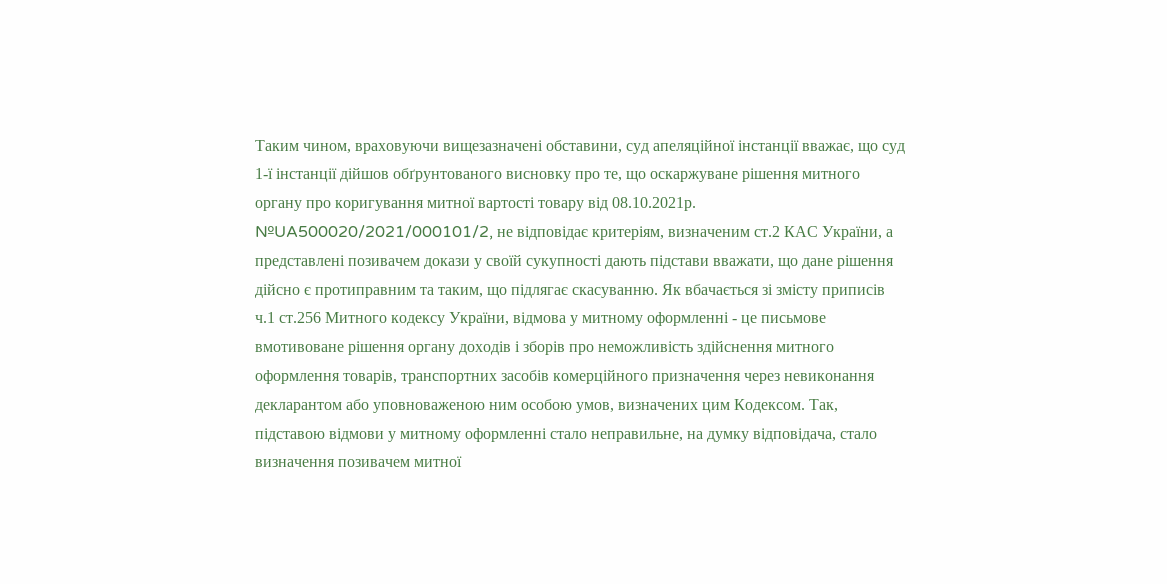Таким чином, враховуючи вищезазначені обставини, суд апеляційної інстанції вважає, що суд 1-ї інстанції дійшов обґрунтованого висновку про те, що оскаржуване рішення митного органу про коригування митної вартості товару від 08.10.2021р. №UA500020/2021/000101/2, не відповідає критеріям, визначеним ст.2 КАС України, а представлені позивачем докази у своїй сукупності дають підстави вважати, що дане рішення дійсно є протиправним та таким, що підлягає скасуванню. Як вбачається зі змісту приписів ч.1 ст.256 Митного кодексу України, відмова у митному оформленні - це письмове вмотивоване рішення органу доходів і зборів про неможливість здійснення митного оформлення товарів, транспортних засобів комерційного призначення через невиконання декларантом або уповноваженою ним особою умов, визначених цим Кодексом. Так, підставою відмови у митному оформленні стало неправильне, на думку відповідача, стало визначення позивачем митної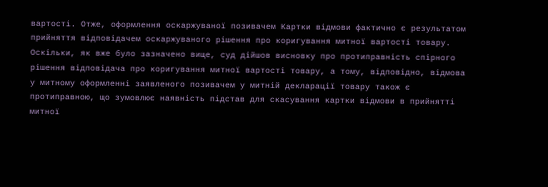вартості. Отже, оформлення оскаржуваної позивачем Картки відмови фактично є результатом прийняття відповідачем оскаржуваного рішення про коригування митної вартості товару. Оскільки, як вже було зазначено вище, суд дійшов висновку про протиправність спірного рішення відповідача про коригування митної вартості товару, а тому, відповідно, відмова у митному оформленні заявленого позивачем у митній декларації товару також є протиправною, що зумовлює наявність підстав для скасування картки відмови в прийнятті митної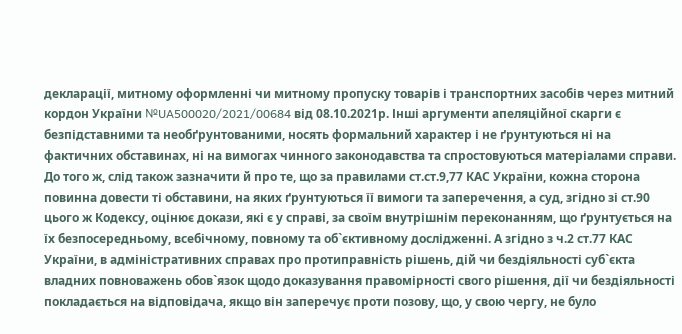декларації, митному оформленні чи митному пропуску товарів і транспортних засобів через митний кордон України №UA500020/2021/00684 від 08.10.2021р. Інші аргументи апеляційної скарги є безпідставними та необґрунтованими, носять формальний характер і не ґрунтуються ні на фактичних обставинах, ні на вимогах чинного законодавства та спростовуються матеріалами справи. До того ж, слід також зазначити й про те, що за правилами ст.ст.9,77 КАС України, кожна сторона повинна довести ті обставини, на яких ґрунтуються її вимоги та заперечення, а суд, згідно зі ст.90 цього ж Кодексу, оцінює докази, які є у справі, за своїм внутрішнім переконанням, що ґрунтується на їх безпосередньому, всебічному, повному та об`єктивному дослідженні. А згідно з ч.2 ст.77 КАС України, в адміністративних справах про протиправність рішень, дій чи бездіяльності суб`єкта владних повноважень обов`язок щодо доказування правомірності свого рішення, дії чи бездіяльності покладається на відповідача, якщо він заперечує проти позову, що, у свою чергу, не було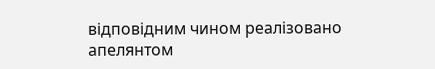відповідним чином реалізовано апелянтом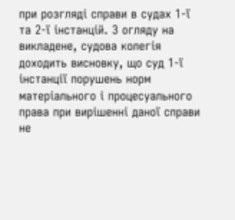при розгляді справи в судах 1-ї та 2-ї інстанцій. З огляду на викладене, судова колегія доходить висновку, що суд 1-ї інстанції порушень норм матеріального і процесуального права при вирішенні даної справи не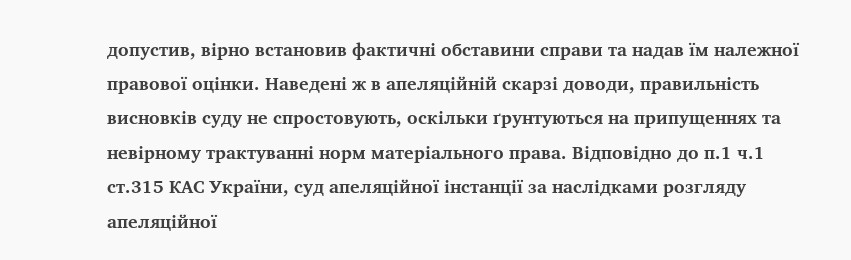допустив, вірно встановив фактичні обставини справи та надав їм належної правової оцінки. Наведені ж в апеляційній скарзі доводи, правильність висновків суду не спростовують, оскільки ґрунтуються на припущеннях та невірному трактуванні норм матеріального права. Відповідно до п.1 ч.1 ст.315 КАС України, суд апеляційної інстанції за наслідками розгляду апеляційної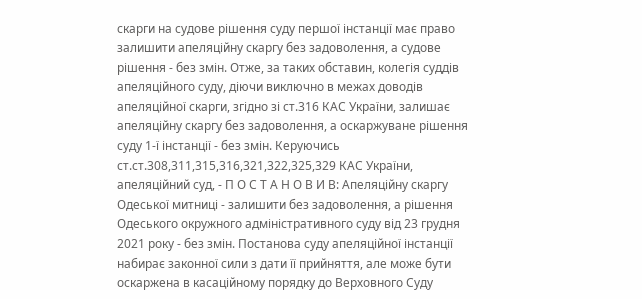скарги на судове рішення суду першої інстанції має право залишити апеляційну скаргу без задоволення, а судове рішення - без змін. Отже, за таких обставин, колегія суддів апеляційного суду, діючи виключно в межах доводів апеляційної скарги, згідно зі ст.316 КАС України, залишає апеляційну скаргу без задоволення, а оскаржуване рішення суду 1-ї інстанції - без змін. Керуючись ст.ст.308,311,315,316,321,322,325,329 КАС України, апеляційний суд, - П О С Т А Н О В И В: Апеляційну скаргу Одеської митниці - залишити без задоволення, а рішення Одеського окружного адміністративного суду від 23 грудня 2021 року - без змін. Постанова суду апеляційної інстанції набирає законної сили з дати її прийняття, але може бути оскаржена в касаційному порядку до Верховного Суду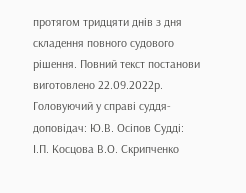протягом тридцяти днів з дня складення повного судового рішення. Повний текст постанови виготовлено 22.09.2022р. Головуючий у справі суддя-доповідач: Ю.В. Осіпов Судді: І.П. Косцова В.О. Скрипченко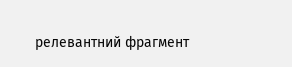релевантний фрагмент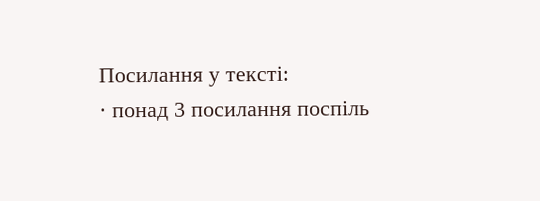Посилання у тексті:
· понад 3 посилання поспіль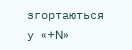згортаються у «+N»